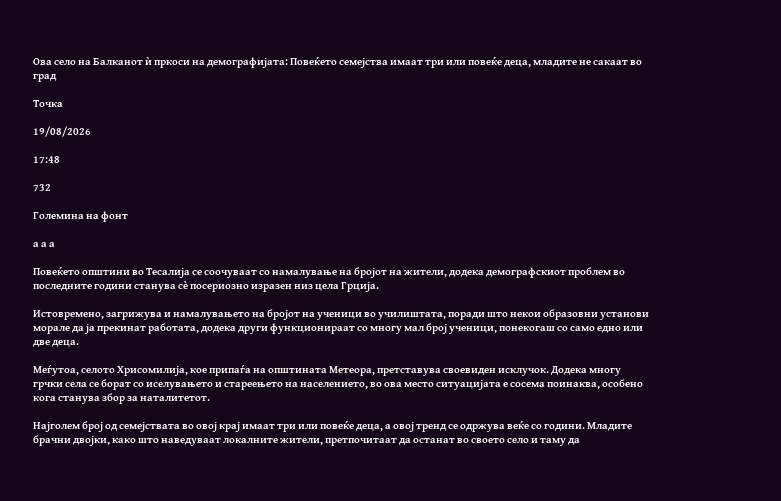Ова село на Балканот ѝ пркоси на демографијата: Повеќето семејства имаат три или повеќе деца, младите не сакаат во град

Точка

19/08/2026

17:48

732

Големина на фонт

а а а

Повеќето општини во Тесалија се соочуваат со намалување на бројот на жители, додека демографскиот проблем во последните години станува сè посериозно изразен низ цела Грција.

Истовремено, загрижува и намалувањето на бројот на ученици во училиштата, поради што некои образовни установи морале да ја прекинат работата, додека други функционираат со многу мал број ученици, понекогаш со само едно или две деца.

Меѓутоа, селото Хрисомилија, кое припаѓа на општината Метеора, претставува своевиден исклучок. Додека многу грчки села се борат со иселувањето и стареењето на населението, во ова место ситуацијата е сосема поинаква, особено кога станува збор за наталитетот.

Најголем број од семејствата во овој крај имаат три или повеќе деца, а овој тренд се одржува веќе со години. Младите брачни двојки, како што наведуваат локалните жители, претпочитаат да останат во своето село и таму да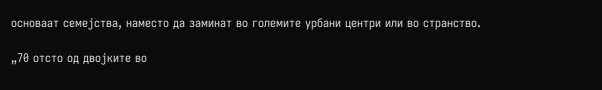основаат семејства, наместо да заминат во големите урбани центри или во странство.

„70 отсто од двојките во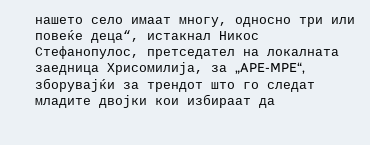нашето село имаат многу, односно три или повеќе деца“, истакнал Никос Стефанопулос, претседател на локалната заедница Хрисомилија, за „APE-MPE“, зборувајќи за трендот што го следат младите двојки кои избираат да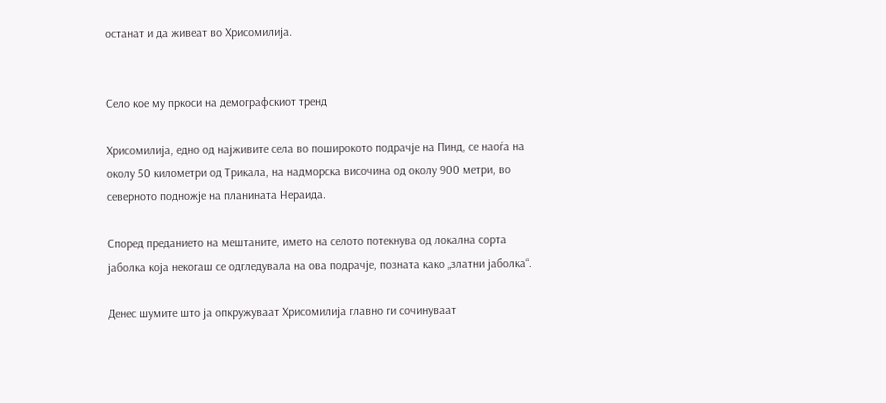останат и да живеат во Хрисомилија.


Село кое му пркоси на демографскиот тренд

Хрисомилија, едно од најживите села во поширокото подрачје на Пинд, се наоѓа на околу 50 километри од Трикала, на надморска височина од околу 900 метри, во северното подножје на планината Нераида.

Според преданието на мештаните, името на селото потекнува од локална сорта јаболка која некогаш се одгледувала на ова подрачје, позната како „златни јаболка“.

Денес шумите што ја опкружуваат Хрисомилија главно ги сочинуваат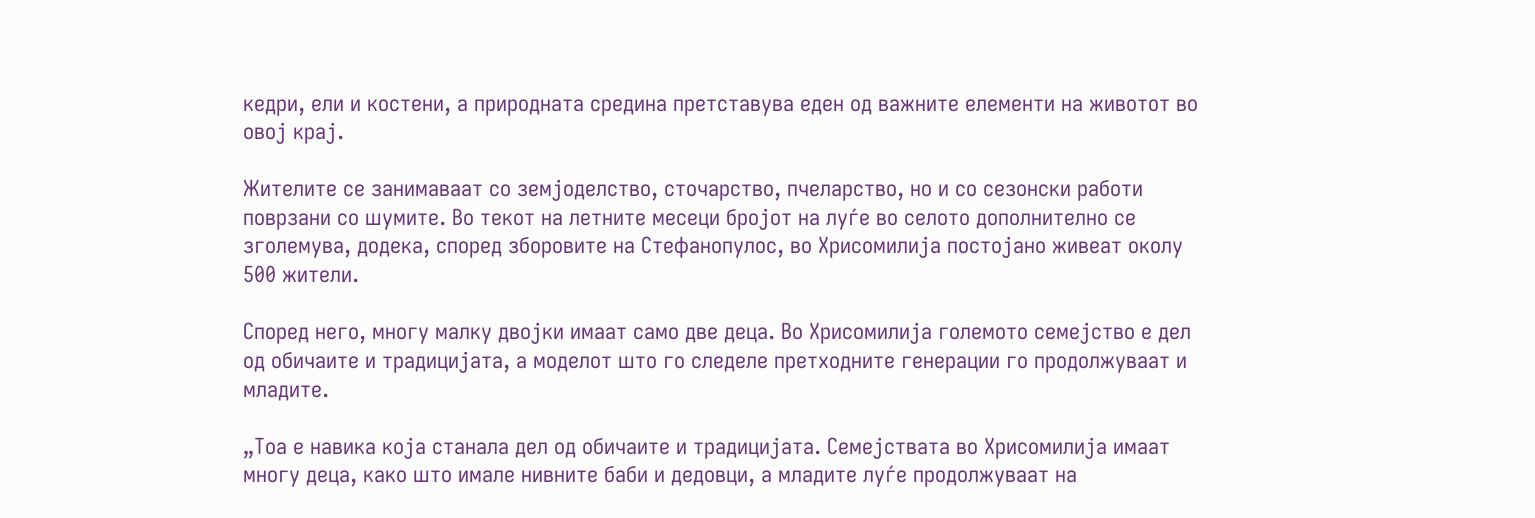кедри, ели и костени, а природната средина претставува еден од важните елементи на животот во овој крај.

Жителите се занимаваат со земјоделство, сточарство, пчеларство, но и со сезонски работи поврзани со шумите. Во текот на летните месеци бројот на луѓе во селото дополнително се зголемува, додека, според зборовите на Стефанопулос, во Хрисомилија постојано живеат околу 500 жители.

Според него, многу малку двојки имаат само две деца. Во Хрисомилија големото семејство е дел од обичаите и традицијата, а моделот што го следеле претходните генерации го продолжуваат и младите.

„Тоа е навика која станала дел од обичаите и традицијата. Семејствата во Хрисомилија имаат многу деца, како што имале нивните баби и дедовци, а младите луѓе продолжуваат на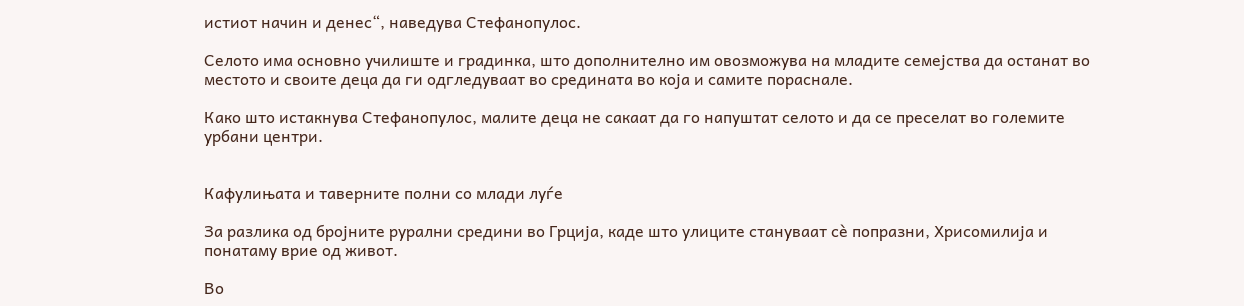истиот начин и денес“, наведува Стефанопулос.

Селото има основно училиште и градинка, што дополнително им овозможува на младите семејства да останат во местото и своите деца да ги одгледуваат во средината во која и самите пораснале.

Како што истакнува Стефанопулос, малите деца не сакаат да го напуштат селото и да се преселат во големите урбани центри.


Кафулињата и таверните полни со млади луѓе

За разлика од бројните рурални средини во Грција, каде што улиците стануваат сè попразни, Хрисомилија и понатаму врие од живот.

Во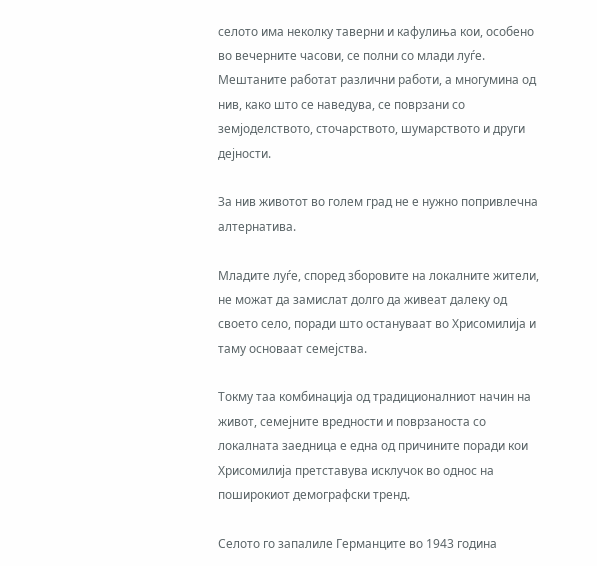селото има неколку таверни и кафулиња кои, особено во вечерните часови, се полни со млади луѓе. Мештаните работат различни работи, а многумина од нив, како што се наведува, се поврзани со земјоделството, сточарството, шумарството и други дејности.

За нив животот во голем град не е нужно попривлечна алтернатива.

Младите луѓе, според зборовите на локалните жители, не можат да замислат долго да живеат далеку од своето село, поради што остануваат во Хрисомилија и таму основаат семејства.

Токму таа комбинација од традиционалниот начин на живот, семејните вредности и поврзаноста со локалната заедница е една од причините поради кои Хрисомилија претставува исклучок во однос на поширокиот демографски тренд.

Селото го запалиле Германците во 1943 година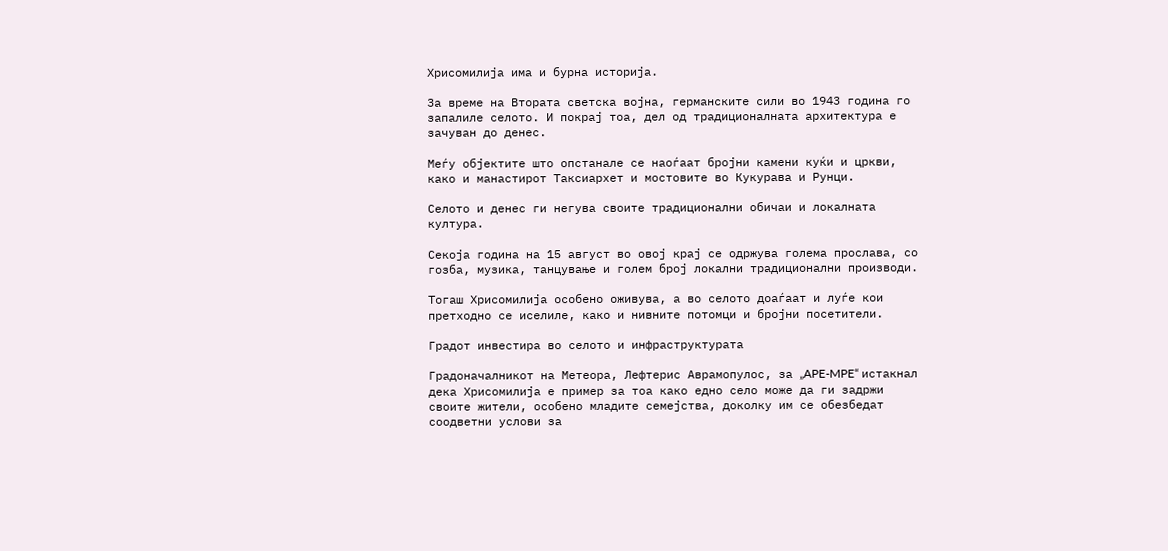Хрисомилија има и бурна историја.

За време на Втората светска војна, германските сили во 1943 година го запалиле селото. И покрај тоа, дел од традиционалната архитектура е зачуван до денес.

Меѓу објектите што опстанале се наоѓаат бројни камени куќи и цркви, како и манастирот Таксиархет и мостовите во Кукурава и Рунци.

Селото и денес ги негува своите традиционални обичаи и локалната култура.

Секоја година на 15 август во овој крај се одржува голема прослава, со гозба, музика, танцување и голем број локални традиционални производи.

Тогаш Хрисомилија особено оживува, а во селото доаѓаат и луѓе кои претходно се иселиле, како и нивните потомци и бројни посетители.

Градот инвестира во селото и инфраструктурата

Градоначалникот на Метеора, Лефтерис Аврамопулос, за „APE-MPE“ истакнал дека Хрисомилија е пример за тоа како едно село може да ги задржи своите жители, особено младите семејства, доколку им се обезбедат соодветни услови за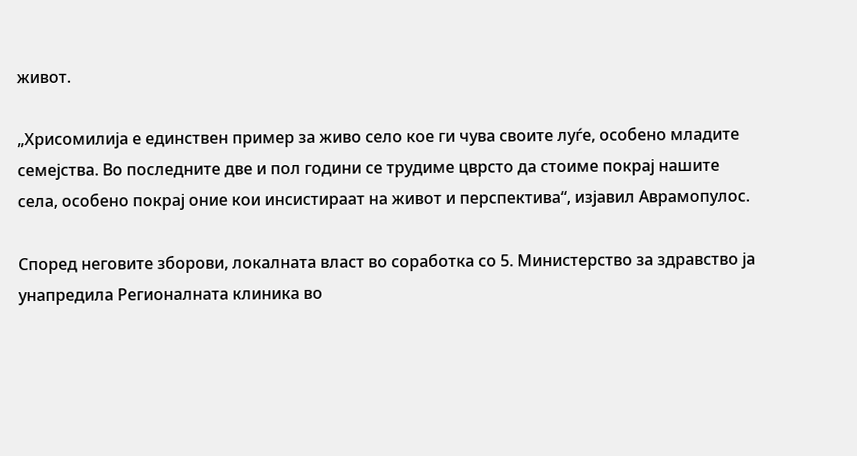живот.

„Хрисомилија е единствен пример за живо село кое ги чува своите луѓе, особено младите семејства. Во последните две и пол години се трудиме цврсто да стоиме покрај нашите села, особено покрај оние кои инсистираат на живот и перспектива“, изјавил Аврамопулос.

Според неговите зборови, локалната власт во соработка со 5. Министерство за здравство ја унапредила Регионалната клиника во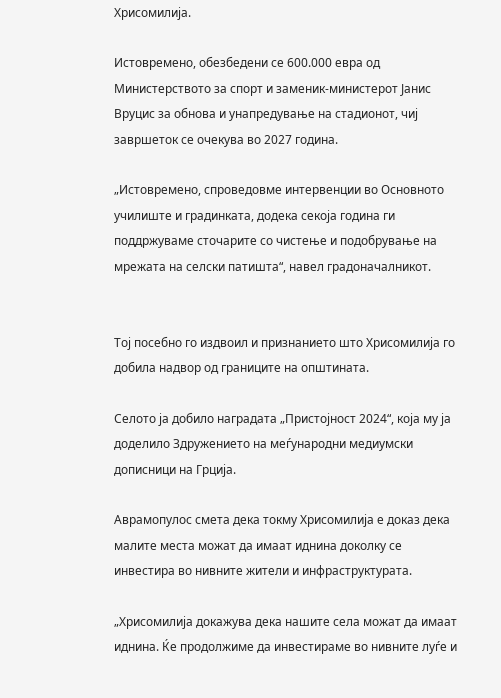Хрисомилија.

Истовремено, обезбедени се 600.000 евра од Министерството за спорт и заменик-министерот Јанис Вруцис за обнова и унапредување на стадионот, чиј завршеток се очекува во 2027 година.

„Истовремено, спроведовме интервенции во Основното училиште и градинката, додека секоја година ги поддржуваме сточарите со чистење и подобрување на мрежата на селски патишта“, навел градоначалникот.


Тој посебно го издвоил и признанието што Хрисомилија го добила надвор од границите на општината.

Селото ја добило наградата „Пристојност 2024“, која му ја доделило Здружението на меѓународни медиумски дописници на Грција.

Аврамопулос смета дека токму Хрисомилија е доказ дека малите места можат да имаат иднина доколку се инвестира во нивните жители и инфраструктурата.

„Хрисомилија докажува дека нашите села можат да имаат иднина. Ќе продолжиме да инвестираме во нивните луѓе и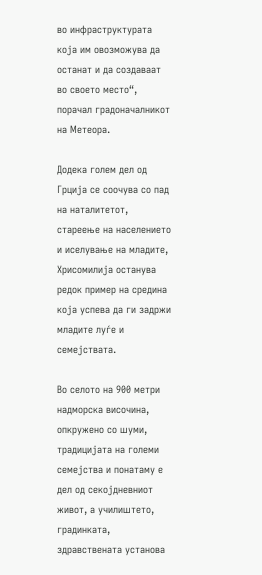во инфраструктурата која им овозможува да останат и да создаваат во своето место“, порачал градоначалникот на Метеора.

Додека голем дел од Грција се соочува со пад на наталитетот, стареење на населението и иселување на младите, Хрисомилија останува редок пример на средина која успева да ги задржи младите луѓе и семејствата.

Во селото на 900 метри надморска височина, опкружено со шуми, традицијата на големи семејства и понатаму е дел од секојдневниот живот, а училиштето, градинката, здравствената установа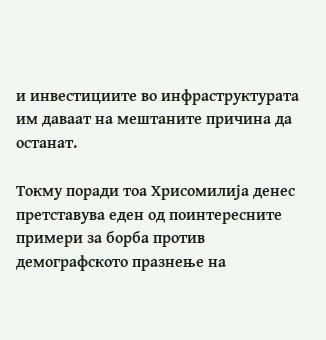и инвестициите во инфраструктурата им даваат на мештаните причина да останат.

Токму поради тоа Хрисомилија денес претставува еден од поинтересните примери за борба против демографското празнење на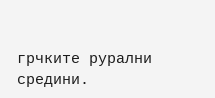грчките рурални средини.